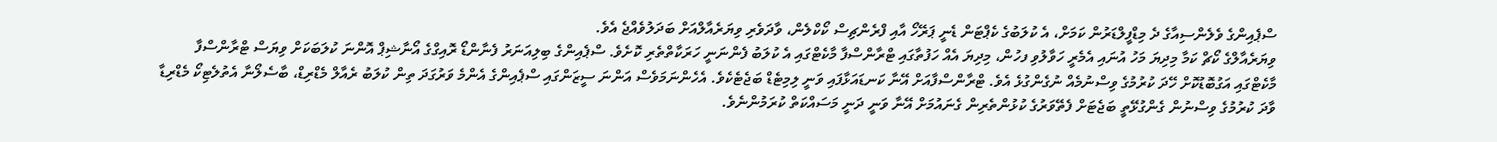ސްޕެއިންގެ ވެލެންސިއާގެ ދެ މިޑްފީލްޑަރުން ކަމަށް، އެ ކުލަބުގެ ކެޕްޓަން ޑެނީ ޕަރޭހޯ އާއި ފްރެންޗިސް ކޯކްލެން، ވާދަވެރި ވިޔަރެއާލްއަށް ބަދަލުވެއްޖެ އެވެ.
ވިޔަރެއާލްގެ ކޯޗް ކަމާ މިދިޔަ މަހު އުނައި އެމެރީ ހަވާލުވި ފހުން، މިދިޔަ އެއް ހަފުތާގައި ޓްރާންސްފާ މާކެޓްގައި އެ ކުލަބު ފެންނަނީ ހަރަކާތްތެރި ކޮށެވެ. ސްޕެއިންގެ ބިލިއަނަރު ފެނާންޑޯ ރޮއިގްގެ އޯނާޝިޕް އޮންނަ ކުލަބަކަށް ވިޔަސް ޓްރާންސްފާ މާކެޓްގައި އަގުބޮޑުކޮށް ހޭދަ ކުރުމުގެ ވިސްނުމެއް ނުގެންގުޅެ އެވެ. ޓްރާންސްފާއަށް އޭނާ ކަނޑައަޅާފައި ވަނީ ލިމިޓެޑް ބަޖެޓެކެވެ. އެހެންނަމަވެސް އަންނަ ސީޒަންގައި ސްޕެއިންގެ އެންމެ ވަރުގަދަ ތިން ކުލަބު ރެއާލް މެޑްރިޑް، ބާސެލޯނާ އެތުލެޓިކޯ މެޑްރިޑާ ވާދަ ކުރުމުގެ ވިސްނުން ގެންގުޅޭތީ ބަޖެޓަށް ފެތޭވަރުގެ ކުޅުންތެރިން ގެނައުމަށް އޭނާ ވަނީ ދަނީ މަސައްކަތް ކުރަމުންނެވެ.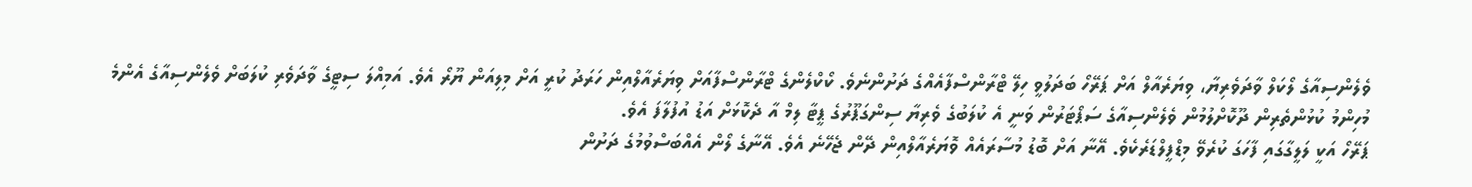ވެލެންސިއާގެ ލޯކަލް ވާދަވެރިޔާ، ވިޔަރެއާލް އަށް ޕަރޭހޯ ބަދަލުވީ ހިލޭ ޓްރާންސްފާއެއްގެ ދަށުންނެވެ. ކޯކްލެންގެ ޓްރާންސްފާއަށް ވިޔަރެއާލްއިން ހަރަދު ކުރީ އަށް މިލިއަން ޔޫރޯ އެވެ. އަމިއްލަ ސިޓީގެ ވާދަވެރި ކުލަބަށް ވެލެންސިއާގެ އެންމެ މުހިންމު ކުޅުންތެރިން ދޫކޮށްލުމުން ވެލެންސިއާގެ ސަޕޯޓަރުން ވަނީ އެ ކުލަބުގެ ވެރިޔާ ސިންގަޕޫރުގެ ޕީޓާ ލިމް އާ ދެކޮޅަށް އަޑު އުފުލާފަ އެވެ.
ޕަރޭހޯ އަކީ ލަލީގާގައި ފާހަގަ ކުރެވޭ މިޑްފީލްޑަރެކެވެ. އޭނާ އަށް ބޮޑު މުސާރައެއް ވޮޔަރެއާލްއިން ދޭން ޖެހޭނެ އެވެ. އޭނާގެ ލޯން އެއްބަސްވުމުގެ ދަށުން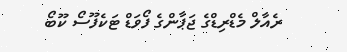ރެއާލް މެޑްރިޑްގެ ޖަޕާންގެ ފޯވަޑް ޓަކެފޫސޯ ކޫބޯ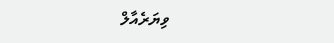ވިޔަރެއާލް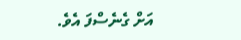އަށް ގެނެސްފަ އެވެ.